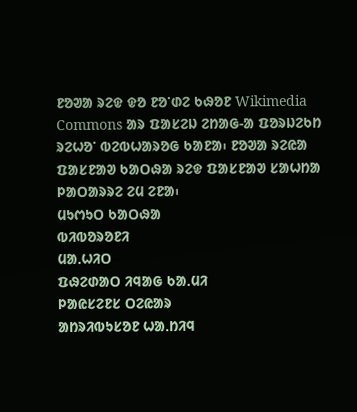ᱱᱚᱣᱟ ᱨᱮᱫ ᱫᱚ ᱱᱚᱸᱰᱮ ᱠᱷᱚᱱ Wikimedia Commons ᱟᱨ ᱯᱟᱥᱮᱡ ᱮᱴᱟᱜ-ᱟ ᱯᱚᱨᱡᱮᱠᱴ ᱨᱮᱦᱚᱸ ᱵᱮᱵᱦᱟᱨᱚᱜ ᱠᱟᱱᱟ᱾ ᱱᱚᱣᱟ ᱨᱮᱭᱟ ᱯᱟᱥᱱᱟᱣ ᱠᱟᱛᱷᱟ ᱨᱮᱫ ᱯᱟᱥᱱᱟᱣ ᱥᱟᱦᱴᱟ ᱞᱟᱛᱟᱨᱨᱮ ᱮᱢ ᱮᱱᱟ᱾
ᱢᱩᱬᱩᱛ ᱠᱟᱛᱷᱟ
ᱵᱤᱵᱚᱨᱚᱱᱤ
ᱢᱟᱹᱦᱤᱛ
ᱯᱷᱮᱰᱟᱛ ᱤᱧᱟᱜ ᱠᱟᱹᱢᱤ
ᱞᱟᱭᱥᱮᱱᱥ ᱛᱮᱭᱟᱨ
ᱟᱴᱨᱤᱵᱩᱥᱚᱱ ᱦᱟᱹᱴᱤᱧ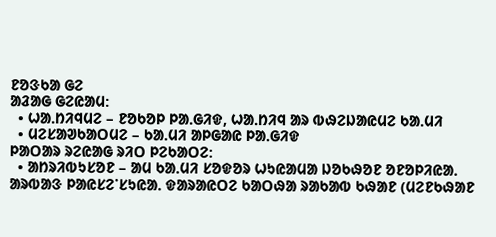ᱱᱚᱝᱠᱟ ᱜᱮ
ᱟᱲᱟᱜ ᱜᱮᱭᱟᱢ:
  • ᱦᱟᱹᱴᱤᱧᱢᱮ – ᱱᱚᱠᱚᱞ ᱞᱟᱹᱜᱤᱫ, ᱦᱟᱹᱴᱤᱧ ᱟᱨ ᱵᱷᱮᱡᱟᱭᱢᱮ ᱠᱟᱹᱢᱤ
  • ᱢᱮᱥᱟᱣᱠᱟᱛᱢᱮ – ᱠᱟᱹᱢᱤ ᱟᱞᱜᱟᱭ ᱞᱟᱹᱜᱤᱫ
ᱞᱟᱛᱟᱨ ᱨᱮᱭᱟᱜ ᱨᱤᱛ ᱞᱮᱠᱟᱛᱮ:
  • ᱟᱴᱨᱤᱵᱩᱥᱚᱱ – ᱟᱢ ᱠᱟᱹᱢᱤ ᱥᱚᱫᱚᱨ ᱦᱩᱭᱟᱢᱟ ᱡᱚᱠᱷᱚᱱ ᱚᱱᱚᱞᱤᱭᱟᱹ ᱟᱨᱵᱟᱝ ᱞᱟᱭᱥᱮᱸᱥᱩᱭᱟᱹ ᱫᱟᱨᱟᱭᱛᱮ ᱠᱟᱛᱷᱟ ᱨᱟᱠᱟᱵ ᱠᱷᱟᱱ (ᱢᱮᱱᱠᱷᱟᱱ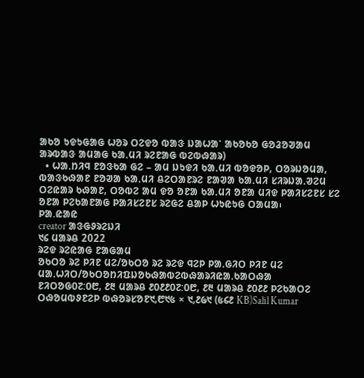ᱟᱠᱚ ᱩᱫᱩᱜᱟᱜ ᱦᱚᱨ ᱛᱮᱫᱚ ᱵᱟᱝ ᱡᱟᱦᱟᱸ ᱟᱠᱚᱠᱚ ᱜᱚᱲᱚᱣᱟᱢ ᱟᱨᱵᱟᱝ ᱟᱢᱟᱜ ᱠᱟᱹᱢᱤ ᱨᱮᱱᱟᱜ ᱵᱮᱵᱷᱟᱨ)
  • ᱦᱟᱹᱴᱤᱧ ᱱᱚᱝᱠᱟ ᱜᱮ – ᱟᱢ ᱡᱩᱫᱤ ᱠᱟᱹᱢᱤ ᱵᱚᱫᱚᱞ, ᱛᱚᱨᱡᱚᱢᱟ, ᱵᱟᱝᱠᱷᱟᱱ ᱱᱚᱣᱟ ᱠᱟᱹᱢᱤ ᱪᱮᱛᱟᱱᱨᱮ ᱱᱟᱣᱟ ᱠᱟᱹᱢᱤ ᱥᱤᱨᱡᱟᱹᱣᱮᱢ ᱛᱮᱭᱟᱨ ᱠᱷᱟᱱ, ᱛᱚᱵᱮ ᱟᱢ ᱫᱚ ᱚᱱᱟ ᱠᱟᱹᱢᱤ ᱚᱱᱟ ᱢᱤᱫ ᱞᱟᱤᱥᱮᱱᱥ ᱥᱮ ᱚᱱᱟ ᱞᱮᱠᱟᱱᱟᱜ ᱞᱟᱤᱥᱮᱱᱥ ᱨᱮᱜᱮ ᱪᱟᱞ ᱦᱩᱭᱩᱜ ᱛᱟᱢᱟ᱾
ᱞᱟ.ᱭᱟᱭ
creator ᱟᱝᱜᱽᱨᱮᱡᱤ
᱑᱔ ᱢᱟᱨᱪ 2022
ᱨᱮᱫ ᱨᱮᱭᱟᱜ ᱱᱟᱜᱟᱢ
ᱚᱠᱛᱚ ᱨᱮ ᱞᱤᱱ ᱢᱮ/ᱚᱠᱛᱚ ᱨᱮ ᱨᱮᱫ ᱧᱮᱞ ᱞᱟᱹᱜᱤᱛ ᱞᱤᱱ ᱢᱮ
ᱢᱟᱹᱦᱤᱛ/ᱚᱠᱛᱚᱴᱤᱯᱡᱚᱠᱷᱟᱵᱮᱵᱷᱟᱨᱤᱭᱟᱹᱠᱟᱛᱷᱟ
ᱱᱤᱛᱚᱜ᱐᱗:᱐᱘, ᱒᱓ ᱢᱟᱨᱪ ᱒᱐᱒᱒᱐᱗:᱐᱘, ᱒᱓ ᱢᱟᱨᱪ ᱒᱐᱒᱒ ᱞᱮᱠᱟᱛᱮ ᱛᱷᱚᱢᱵᱽᱱᱮᱞ ᱵᱷᱚᱨᱥᱚᱱ᱑,᱘᱑᱕ × ᱑,᱒᱙᱑ (᱕᱔᱒ KB)Salil Kumar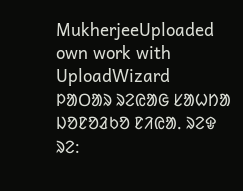MukherjeeUploaded own work with UploadWizard
ᱞᱟᱛᱟᱨ ᱨᱮᱭᱟᱜ ᱥᱟᱦᱴᱟ ᱡᱚᱱᱚᱲᱠᱚ ᱱᱤᱭᱟᱹ ᱨᱮᱫ ᱨᱮ: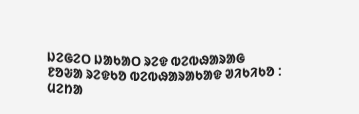ᱡᱮᱜᱮᱛ ᱡᱟᱠᱟᱛ ᱨᱮᱫ ᱵᱮᱵᱷᱟᱨᱟᱜ
ᱱᱚᱶᱟ ᱨᱮᱫᱠᱚ ᱵᱮᱵᱷᱟᱨᱟᱠᱟᱫ ᱣᱤᱠᱤᱠᱚ :
ᱢᱮᱴᱟ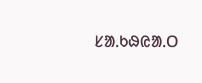ᱥᱟᱹᱠᱷᱭᱟᱹᱛ